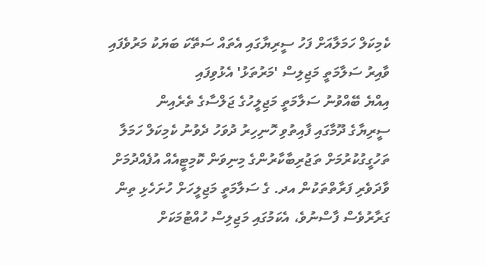ކެމިކަލް ހަމަލާއަށް ފަހު ސީރިޔާގައި އެތައް ސަތޭކަ ބަޔަކު މަރުވެފައި ވާއިރު ސަލާމަތީ މަޖިލިސް 'މަރުތަޅު' އެޅުވިފައި
އިއްޔެ ބޭއްވުނު ސަލާމަތީ މަޖިލީހުގެ ޖަލްސާގެ ތެރެއިން
ސީރިޔާގެ ދޫމާގައި ފާއިތުވި ހޮނިހިރު ދުވަހު ދެވުނު ކެމިކަލް ހަމަލާ ތަހުގީގުކުރުމަށް ތަޖުރިބާކާރުންގެ މިނިވަން ކޮމިޓީއެއް އުފެއްދުމަށް ވާދަވެރި ފަރާތްތަކުން އދ. ގެ ސަލާމަތީ މަޖިލީހަށް ހުށަހެޅި ތިން ގަރާރުވެސް ފާސްނުވެ، އެކަމުގައި މަޖިލިސް ހުއްޓުމަކަށް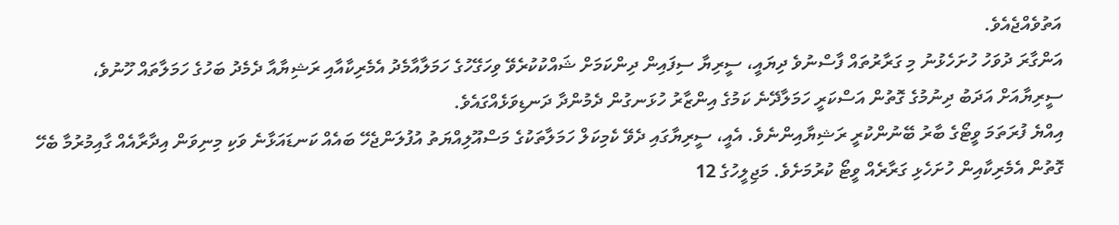އަތުވެއްޖެއެވެ.
އަންގާރަ ދުވަހު ހުށަހެޅުނު މި ގަރާރުތައް ފާސްނުވެ ދިޔައީ، ސީރިޔާ ސިފައިން ދިންކަމަށް ޝައްކުކުރެވޭ ވިހަގޭހުގެ ހަމަލާއާމެދު އެމެރިކާއާއި ރަޝިޔާއާ ދެމެދު ބަހުގެ ހަމަލާތައް ހޫނުވެ، ސީރިޔާއަށް އަދަބު ދިނުމުގެ ގޮތުން އަސްކަރީ ހަމަލާދޭނެ ކަމުގެ އިންޒާރު ހުޅަނގުން ދެމުންދާ ދަނޑިވަޅެއްގައެވެ.
އިއްޔެ ފުރަތަމަ ވީޓޯގެ ބާރު ބޭނުންކުރީ ރަޝިޔާއިންނެވެ. އެއީ، ސީރިޔާގައި ދެވޭ ކެމިކަލް ހަމަލާތަކުގެ މަސްއޫލިއްޔަތު އުފުލަންޖެހޭ ބައެއް ކަނޑައަޅާނެ ވަކި މިނިވަން އިދާރާއެއް ގާއިމުރުމާ ބެހޭ ގޮތުން އެމެރިކާއިން ހުށަހެޅި ގަރާރެއް ވީޓޯ ކުރުމަށެވެ. މަޖިލީހުގެ 12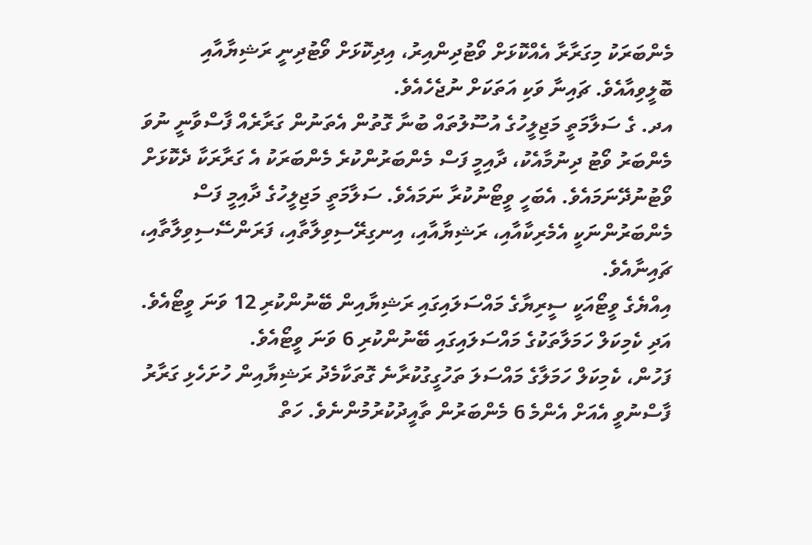މެންބަރަކު މިގަރާރާ އެއްކޮޅަށް ވޯޓުދިންއިރު، އިދިކޮޅަށް ވޯޓުދިނީ ރަޝިޔާއާއި ބޮލީވިއާއެވެ. ޗައިނާ ވަކި އަތަކަށް ނުޖެހެއެވެ.
އދ. ގެ ސަލާމަތީ މަޖިލީހުގެ އުސޫލުތައް ބުނާ ގޮތުން އެތަނުން ގަރާރެއް ފާސްވާނީ ނުވަ މެންބަރު ވޯޓު ދިނުމާއެކު، ދާއިމީ ފަސް މެންބަރުންކުރެ މެންބަރަކު އެ ގަރާރަކާ ދެކޮޅަށް ވޯޓުނުދޭނަމައެވެ. އެބަހީ ވީޓޯނުކުރާ ނަމައެވެ. ސަލާމަތީ މަޖިލީހުގެ ދާއިމީ ފަސް މެންބަރުންނަކީ އެމެރިކާއާއި، ރަޝިޔާއާއި، އިނގިރޭސިވިލާތާއި، ފަރަންސޭސިވިލާތާއި، ޗައިނާއެވެ.
އިއްޔެގެ ވީޓޯއަކީ ސީރިޔާގެ މައްސަލައިގައި ރަޝިޔާއިން ބޭނުންކުރި 12 ވަނަ ވީޓޯއެވެ. އަދި ކެމިކަލް ހަމަލާތަކުގެ މައްސަލައިގައި ބޭނުންކުރި 6 ވަނަ ވީޓޯއެވެ.
ފަހުން، ކެމިކަލް ހަމަލާގެ މައްސަލަ ތަހުގީގުކުރާނެ ގޮތަކާމެދު ރަޝިޔާއިން ހުށަހެޅި ގަރާރު ފާސްނުވީ އެއަށް އެންމެ 6 މެންބަރުން ތާއީދުކުރުމުންނެވެ. ހަތް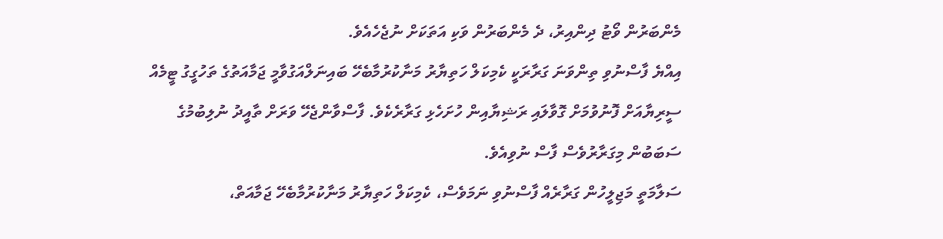މެންބަރުން ވޯޓު ދިންއިރު، ދެ މެންބަރުން ވަކި އަތަކަށް ނުޖެހެއެވެ.
އިއްޔެ ފާސްނުވި ތިންވަނަ ގަރާރަކީ ކެމިކަލް ހަތިޔާރު މަނާކުރުމާބެހޭ ބައިނަލްއަގުވާމީ ޖަމާއަތުގެ ތަހުގީގު ޓީމެއް ސީރިޔާއަށް ފޮނުވުމަށް ގޮވާލައި ރަޝިޔާއިން ހުށަހެޅި ގަރާރެކެވެ. ފާސްވާންޖެހޭ ވަރަށް ތާއީދު ނުލިބުމުގެ ސަބަބުން މިގަރާރުވެސް ފާސް ނުވިއެވެ.
ސަލާމަތީ މަޖިލީހުން ގަރާރެއް ފާސްނުވި ނަމަވެސް، ކެމިކަލް ހަތިޔާރު މަނާކުރުމާބެހޭ ޖަމާއަތް،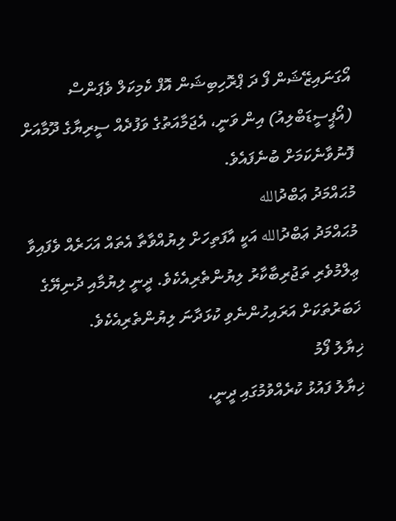އޯގަނައިޒޭޝަން ފޯ ދަ ޕްރޮހިބިޝަން އޮފް ކެމިކަލް ވެޕަންސް (އޯޕީސީޑަބްލިއު) އިން ވަނީ، އެޖަމާއަތުގެ ވަފުދެއް ސީރިޔާގެ ދޫމާއަށް ފޮނުވާނެކަމަށް ބުނެފައެވެ.
މުޙައްމަދު ޢަބްދުالله
މުޙައްމަދު ޢަބްދުالله އަކީ އާފަތިހަށް ލިޔުއްވާތާ އެތައް އަހަރެއް ވެފައިވާ ޢިލްމުވެރި ތަޖުރިބާކާރު ލިޔުންތެރިއެކެވެ. ދީނީ ލިޔުމާއި ދުނިޔޭގެ ޚަބަރުތަކަށް އަރައިހުންނެވި ކުޅަދާނަ ލިޔުންތެރިއެކެވެ.
ޚިޔާލު ފޯމު
ޚިޔާލު ފައުޅު ކުރެއްވުމުގައި ދީނީ،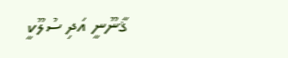ޤާނޫނީ އަދި ސުލޫކީ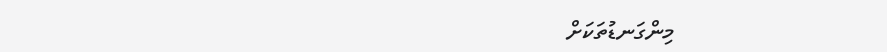މިންގަނޑުތަކަށް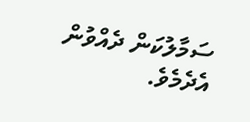ސަމާލުކަން ދެއްވުން އެދެމެވެ.